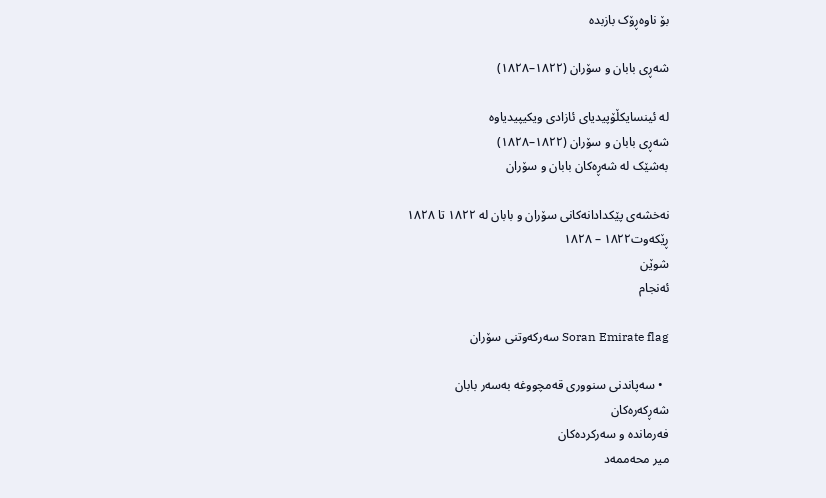بۆ ناوەڕۆک بازبدە

شەڕی بابان و سۆران (١٨٢٢–١٨٢٨)

لە ئینسایکڵۆپیدیای ئازادی ویکیپیدیاوە
شەڕی بابان و سۆران (١٨٢٢–١٨٢٨)
بەشێک لە شەڕەکان بابان و سۆران

نەخشەی پێکدادانەکانی سۆران و بابان لە ١٨٢٢ تا ١٨٢٨
ڕێکەوت١٨٢٢ – ١٨٢٨
شوێن
ئەنجام

Soran Emirate flag سەرکەوتنی سۆران

  • سەپاندنی سنووری قەمچووغە بەسەر بابان
شەڕکەرەکان
فەرماندە و سەرکردەکان
میر محەممەد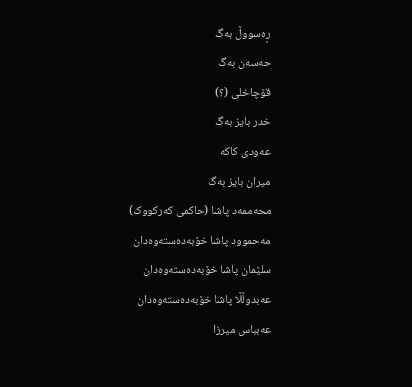ڕەسووڵ بەگ
حەسەن بەگ
قۆچاخلی (؟)
خدر بایز بەگ
عەودی کاکە
میران بایز بەگ
محەممەد پاشا (حاکمی کەرکووک)
مەحموود پاشا خۆبەدەستەوەدان
سلێمان پاشا خۆبەدەستەوەدان
عەبدوڵڵا پاشا خۆبەدەستەوەدان
عەبباس میرزا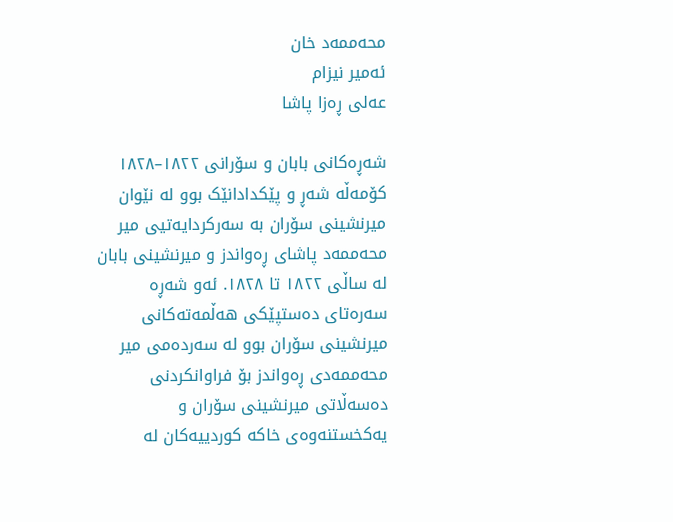محەممەد خان
ئەمیر نیزام
عەلی ڕەزا پاشا

شەڕەکانی بابان و سۆرانی ١٨٢٢–١٨٢٨ کۆمەڵە شەڕ و پێکدادانێک بوو لە نێوان میرنشینی سۆران بە سەرکردایەتیی میر محەممەد پاشای ڕەواندز و میرنشینی بابان لە ساڵی ١٨٢٢ تا ١٨٢٨. ئەو شەڕە سەرەتای دەستپێکی ھەڵمەتەکانی میرنشینی سۆران بوو لە سەردەمی میر محەممەدی ڕەواندز بۆ فراوانکردنی دەسەڵاتی میرنشینی سۆران و یەکخستنەوەی خاکە کوردییەکان لە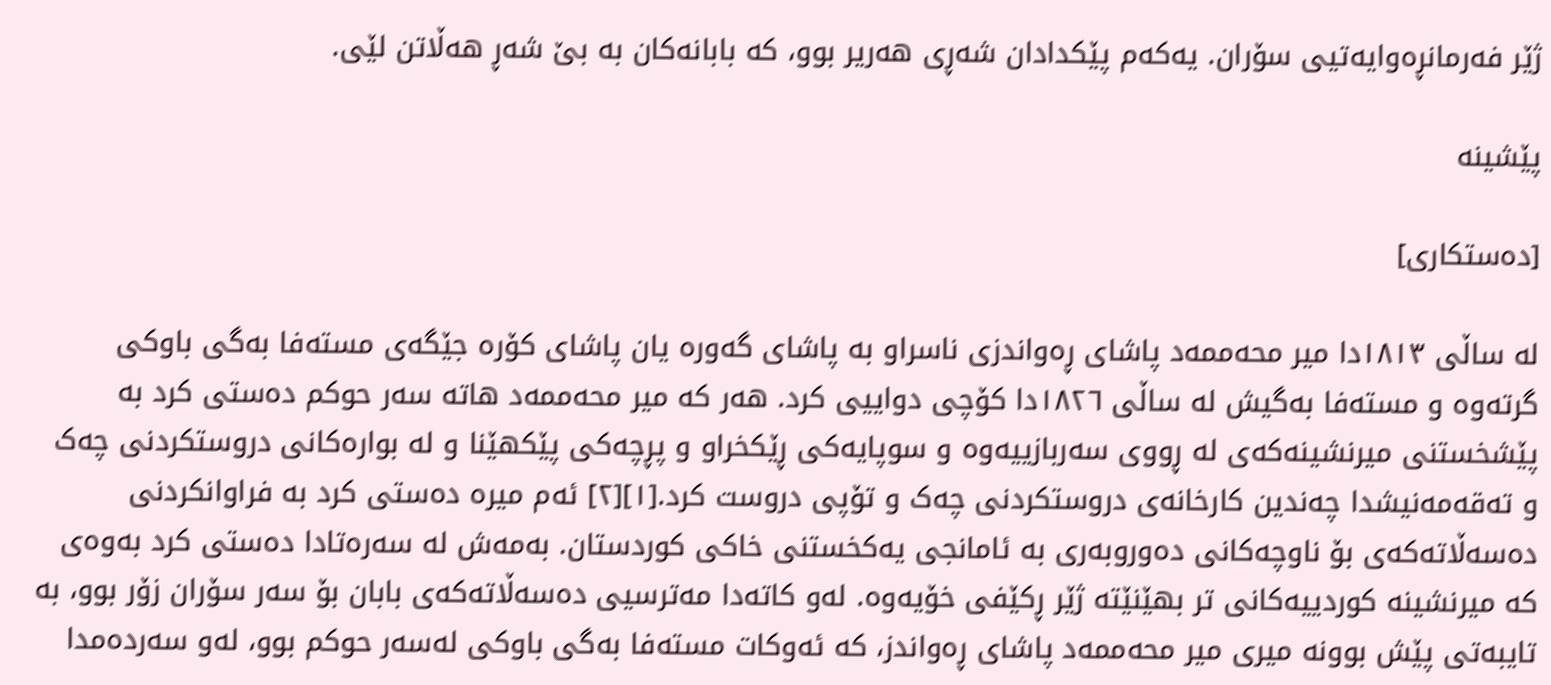ژێر فەرمانڕەوایەتیی سۆران. یەکەم پێکدادان شەڕی ھەریر بوو، کە بابانەکان بە بێ شەڕ ھەڵاتن لێی.

پێشینە

[دەستکاری]

لە ساڵی ١٨١٣دا میر محەممەد پاشای ڕەواندزی ناسراو بە پاشای گەورە یان پاشای کۆرە جێگەی مستەفا بەگی باوکی گرتەوە و مستەفا بەگیش لە ساڵی ١٨٢٦دا کۆچی دواییی کرد. ھەر کە میر محەممەد ھاتە سەر حوکم دەستی کرد بە پێشخستنی میرنشینەکەی لە ڕووی سەربازییەوە و سوپایەکی ڕێکخراو و پڕچەکی پێکھێنا و لە بوارەکانی دروستکردنی چەک و تەقەمەنیشدا چەندین کارخانەی دروستکردنی چەک و تۆپی دروست کرد.[١][٢] ئەم میرە دەستی کرد بە فراوانکردنی دەسەڵاتەکەی بۆ ناوچەکانی دەوروبەری بە ئامانجی یەکخستنی خاکی کوردستان. بەمەش لە سەرەتادا دەستی کرد بەوەی کە میرنشینە کوردییەکانی تر بھێنێتە ژێر ڕکێفی خۆیەوە. لەو کاتەدا مەترسیی دەسەڵاتەکەی بابان بۆ سەر سۆران زۆر بوو، بە تایبەتی پێش بوونە میری میر محەممەد پاشای ڕەواندز، کە ئەوکات مستەفا بەگی باوکی لەسەر حوکم بوو، لەو سەردەمدا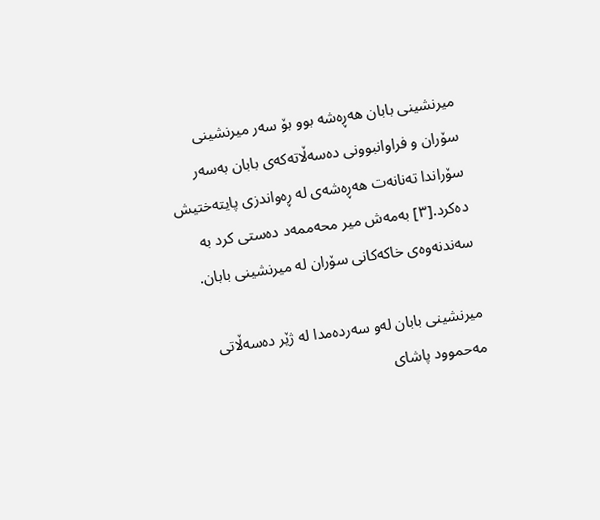میرنشینی بابان ھەڕەشە بوو بۆ سەر میرنشینی سۆران و فراوانبوونی دەسەڵاتەکەی بابان بەسەر سۆراندا تەنانەت ھەڕەشەی لە ڕەواندزی پایتەختیش دەکرد.[٣] بەمەش میر محەممەد دەستی کرد بە سەندنەوەی خاکەکانی سۆران لە میرنشینی بابان.

میرنشینی بابان لەو سەردەمدا لە ژێر دەسەڵاتی مەحموود پاشای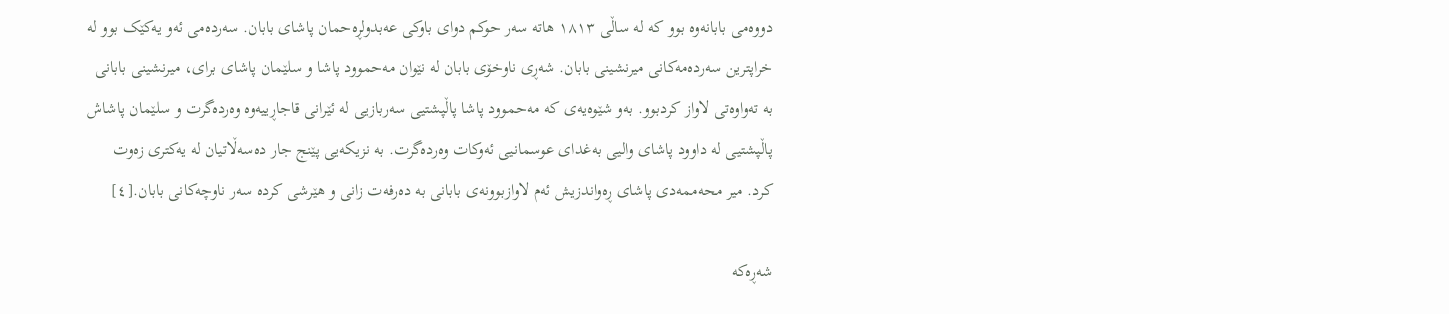دووەمی بابانەوە بوو کە لە ساڵی ١٨١٣ ھاتە سەر حوکم دوای باوکی عەبدولڕەحمان پاشای بابان. سەردەمی ئەو یەکێک بوو لە خراپترین سەردەمەکانی میرنشینی بابان. شەڕی ناوخۆی بابان لە نێوان مەحموود پاشا و سلێمان پاشای برای، میرنشینی بابانی بە تەواوەتی لاواز کردبوو. بەو شێوەیەی کە مەحموود پاشا پاڵپشتیی سەربازیی لە ئێرانی قاجاڕییەوە وەردەگرت و سلێمان پاشاش پاڵپشتیی لە داوود پاشای والیی بەغدای عوسمانیی ئەوکات وەردەگرت. بە نزیکەیی پێنج جار دەسەڵاتیان لە یەکتری زەوت کرد. میر محەممەدی پاشای ڕەواندزیش ئەم لاوازبوونەی بابانی بە دەرفەت زانی و ھێرشی کردە سەر ناوچەکانی بابان.[٤]

شەڕەکە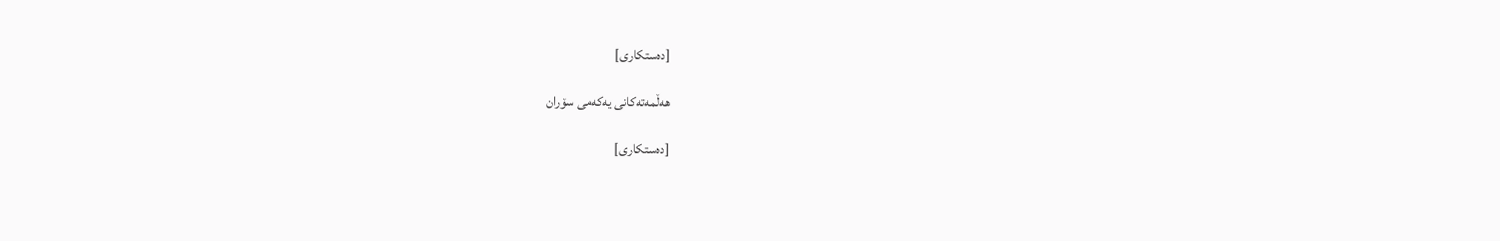[دەستکاری]

ھەڵمەتەکانی یەکەمی سۆران

[دەستکاری]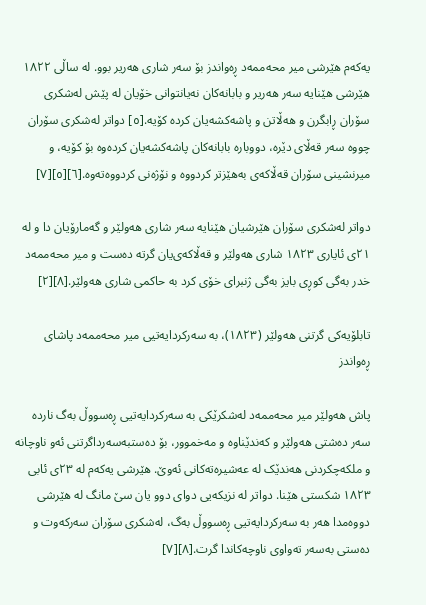یەکەم ھێرشی میر محەممەد ڕەواندز بۆ سەر شاری ھەریر بوو. لە ساڵی ١٨٢٢ ھێرشی ھێنایە سەر ھەریر و بابانەکان نەیانتوانی خۆیان لە پێش لەشکری سۆران ڕابگرن و ھەڵاتن و پاشەکشەیان کردە کۆیە.[٥] دواتر لەشکری سۆران چووە سەر قەڵای دێرە، دووبارە بابانەکان پاشەکشەیان کردەوە بۆ کۆیە، و میرنشینی سۆران قەڵاکەی بەھێزتر کردووە و نۆژەنی کردووەتەوە.[٦][٥][٧]

دواتر لەشکری سۆران ھێرشیان ھێنایە سەر شاری ھەولێر و گەمارۆیان دا و لە ٢١ی ئایاری ١٨٢٣ شاری ھەولێر و قەڵاکەی‌یان گرتە دەست و میر محەممەد خدر بەگی کوڕی بایز بەگی ژنبرای خۆی کرد بە حاکمی شاری ھەولێر.[٨][٢]

تابلۆیەکی گرتنی ھەولێر (١٨٢٣)، بە سەرکردایەتیی میر محەممەد پاشای ڕەواندز

پاش ھەولێر میر محەممەد لەشکرێکی بە سەرکردایەتیی ڕەسووڵ بەگ ناردە سەر دەشتی ھەولێر و کەندێناوە و مەخموور، بۆ دەستبەسەرداگرتنی ئەو ناوچانە و ملکەچکردنی ھەندێک لە عەشیرەتەکانی ئەوێ. ھێرشی یەکەم لە ٢٣ی ئابی ١٨٢٣ شکستی ھێنا. دواتر لە نزیکەیی دوای دوو یان سێ مانگ لە ھێرشی دووەمدا ھەر بە سەرکردایەتیی ڕەسووڵ بەگ، لەشکری سۆران سەرکەوت و دەستی بەسەر تەواوی ناوچەکاندا گرت.[٨][٧]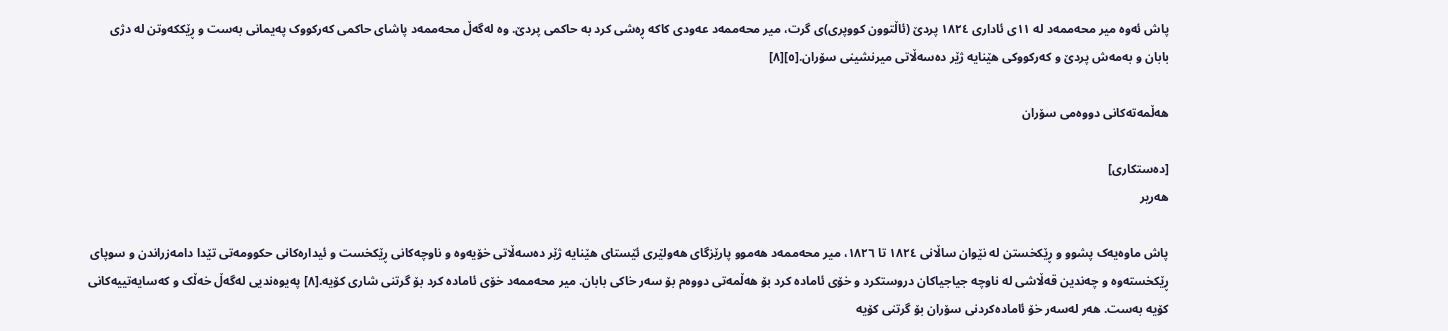پاش ئەوە میر محەممەد لە ١١ی ئاداری ١٨٢٤ پردێ (ئاڵتوون کووپری)ی گرت، میر محەممەد عەودی کاکە ڕەشی کرد بە حاکمی پردێ. وە لەگەڵ محەممەد پاشای حاکمی کەرکووک پەیمانی بەست و ڕێککەوتن لە دژی بابان و بەمەش پردێ و کەرکووکی ھێنایە ژێر دەسەڵاتی میرنشینی سۆران.[٥][٨]

ھەڵمەتەکانی دووەمی سۆران

[دەستکاری]
ھەریر

پاش ماوەیەک پشوو و ڕێکخستن لە نێوان ساڵانی ١٨٢٤ تا ١٨٢٦، میر محەممەد ھەموو پارێزگای ھەولێری ئێستای ھێنایە ژێر دەسەڵاتی خۆیەوە و ناوچەکانی ڕێکخست و ئیدارەکانی حکوومەتی تێدا دامەزراندن و سوپای ڕێکخستەوە و چەندین قەڵاشی لە ناوچە جیاجیاکان دروستکرد و خۆی ئامادە کرد بۆ ھەڵمەتی دووەم بۆ سەر خاکی بابان. میر محەممەد خۆی ئامادە کرد بۆ گرتنی شاری کۆیە.[٨] پەیوەندیی لەگەڵ خەڵک و کەسایەتییەکانی کۆیە بەست. ھەر لەسەر خۆ ئامادەکردنی سۆران بۆ گرتنی کۆیە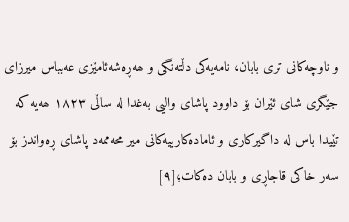و ناوچەکانی تری بابان، نامەیەکی دڵتەنگی و ھەڕەشەئامێزی عەبباس میرزای جێگری شای ئێران بۆ داوود پاشای والیی بەغدا لە ساڵی ١٨٢٣ ھەیە کە تێیدا باس لە داگیرکاری و ئامادەکارییەکانی میر محەممەد پاشای ڕەواندز بۆ سەر خاکی قاجاڕی و بابان دەکات؛[٩]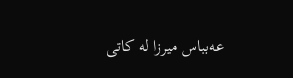عەبباس میرزا لە کاتی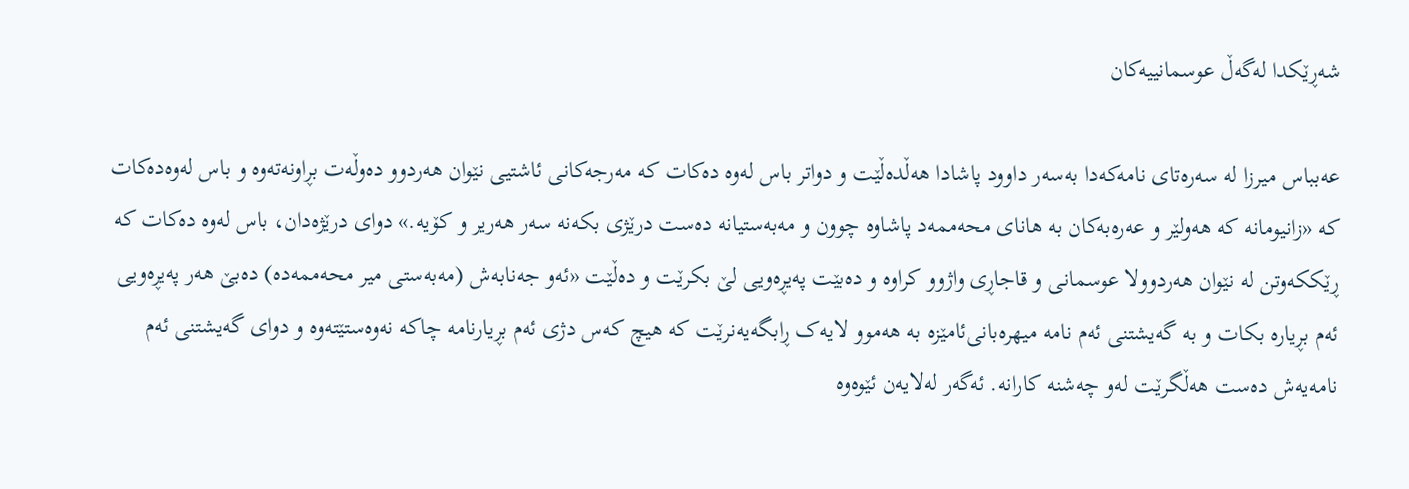شەڕێکدا لەگەڵ عوسمانییەکان

عەبباس میرزا لە سەرەتای نامەکەدا بەسەر داوود پاشادا ھەڵدەڵێت و دواتر باس لەوە دەکات کە مەرجەکانی ئاشتیی نێوان ھەردوو دەوڵەت بڕاونەتەوە و باس لەوەدەکات کە «زانیومانە کە ھەولێر و عەرەبەکان بە ھانای محەممەد پاشاوە چوون و مەبەستیانە دەست درێژی بکەنە سەر ھەریر و کۆیە.» دوای درێژەدان، باس لەوە دەکات کە ڕێککەوتن لە نێوان ھەردوولا عوسمانی و قاجاڕی واژوو کراوە و دەبێت پەیڕەویی لێ بکرێت و دەڵێت «ئەو جەنابەش (مەبەستی میر محەممەدە) دەبێ ھەر پەیڕەویی ئەم بڕیارە بکات و بە گەیشتنی ئەم نامە میھرەبانی‌ئامێزە بە ھەموو لایەک ڕابگەیەنرێت کە ھیچ کەس دژی ئەم بڕیارنامە چاکە نەوەستێتەوە و دوای گەیشتنی ئەم نامەیەش دەست ھەڵگرێت لەو چەشنە کارانە. ئەگەر لەلایەن ئێوەوە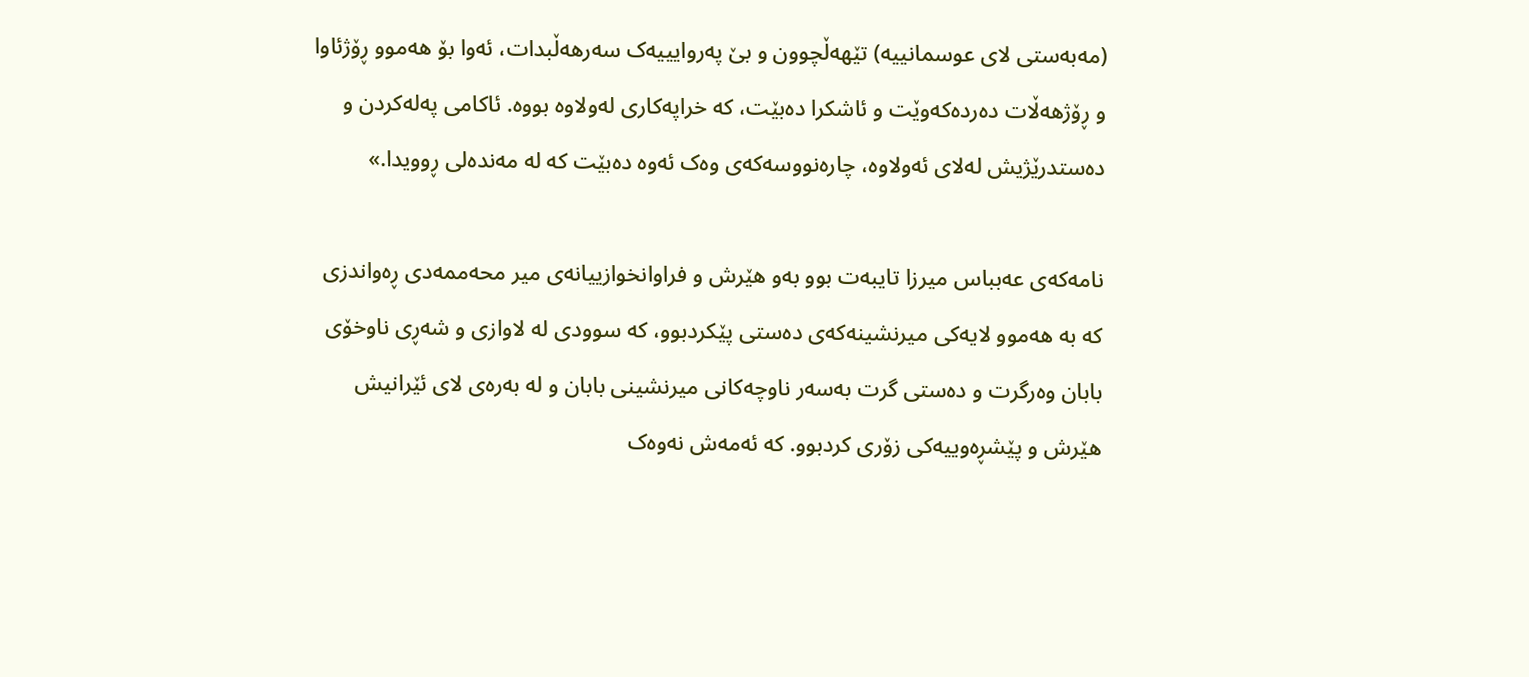(مەبەستی لای عوسمانییە) تێھەڵچوون و بێ پەروایییەک سەرھەڵبدات، ئەوا بۆ ھەموو ڕۆژئاوا و ڕۆژھەڵات دەردەکەوێت و ئاشکرا دەبێت، کە خراپەکاری لەولاوە بووە. ئاکامی پەلەکردن و دەستدرێژیش لەلای ئەولاوە، چارەنووسەکەی وەک ئەوە دەبێت کە لە مەندەلی ڕوویدا.»

نامەکەی عەبباس میرزا تایبەت بوو بەو ھێرش و فراوانخوازییانەی میر محەممەدی ڕەواندزی کە بە ھەموو لایەکی میرنشینەکەی دەستی پێکردبوو، کە سوودی لە لاوازی و شەڕی ناوخۆی بابان وەرگرت و دەستی گرت بەسەر ناوچەکانی میرنشینی بابان و لە بەرەی لای ئێرانیش ھێرش و پێشڕەوییەکی زۆری کردبوو. کە ئەمەش نەوەک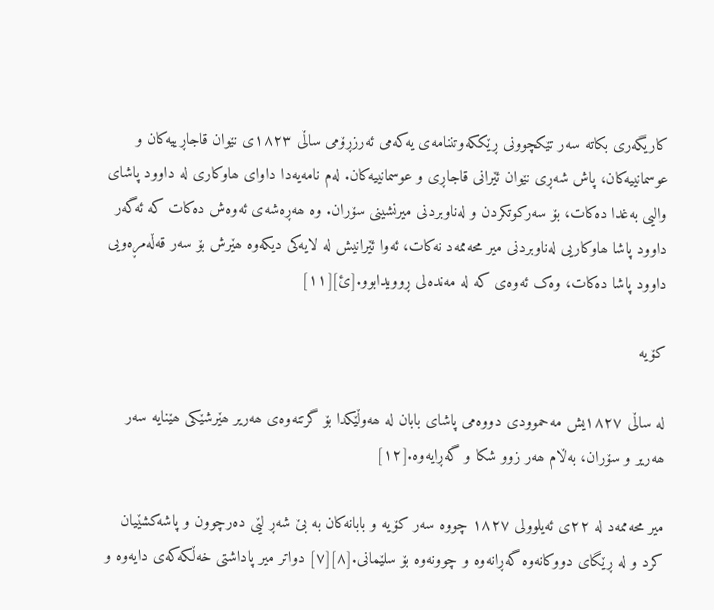کاریگەری بکاتە سەر تێکچوونی ڕێککەوتننامەی یەکەمی ئەرزڕۆمی ساڵی ١٨٢٣ی نێوان قاجاڕییەکان و عوسمانییەکان، پاش شەڕی نێوان ئێرانی قاجاڕی و عوسمانییەکان. لەم نامەیەدا داوای ھاوکاری لە داوود پاشای والیی بەغدا دەکات، بۆ سەرکوتکردن و لەناوبردنی میرنشینی سۆران. وە ھەڕەشەی ئەوەش دەکات کە ئەگەر داوود پاشا ھاوکاریی لەناوبردنی میر محەممەد نەکات، ئەوا ئێرانیش لە لایەکی دیکەوە ھێرش بۆ سەر قەڵەمڕەویی داوود پاشا دەکات، وەک ئەوەی کە لە مەندەلی ڕوویدابوو.[ئ][١١]

کۆیە

لە ساڵی ١٨٢٧یش مەحموودی دووەمی پاشای بابان لە ھەوڵێکدا بۆ گرتنەوەی ھەریر ھێرشێکی ھێنایە سەر ھەریر و سۆران، بەڵام ھەر زوو شکا و گەڕایەوە.[١٢]

میر محەممەد لە ٢٢ی ئەیلوولی ١٨٢٧ چووە سەر کۆیە و بابانەکان بە بێ شەڕ لێی دەرچوون و پاشەکشێیان کرد و لە ڕێگای دووکانەوە گەڕانەوە و چوونەوە بۆ سلێمانی.[٨][٧] دواتر میر پاداشتی خەڵکەکەی دایەوە و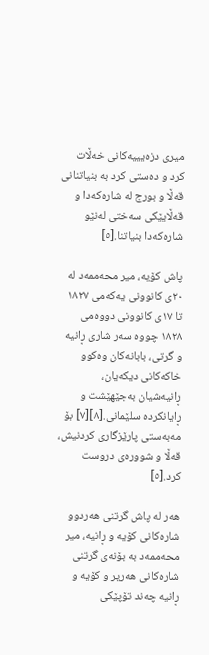میری دزەیییەکانی خەڵات کرد و دەستی کرد بە بنیاتنانی قەڵا و بورج لە شارەکەدا و قەڵایێکی سەختی لەنێو شارەکەدا بنیاتنا.[٥]

پاش کۆیە، میر محەممەد لە ٢٠ی کانوونی یەکەمی ١٨٢٧ تا ١٧ی کانوونی دووەمی ١٨٢٨ چووە سەر شاری ڕانیە و گرتی، بابانەکان وەکوو خاکەکانی دیکەیان، ڕانیەشیان بەجێھێشت و ڕایانکردە سلێمانی.[٨][٧] بۆ مەبەستی پارێزگاری کردنیش، قەڵا و شوورەی دروست کرد.[٥]

ھەر لە پاش گرتنی ھەردوو شارەکانی کۆیە و ڕانیە، میر محەممەد بە بۆنەی گرتنی شارەکانی ھەریر و کۆیە و ڕانیە چەند تۆپێکی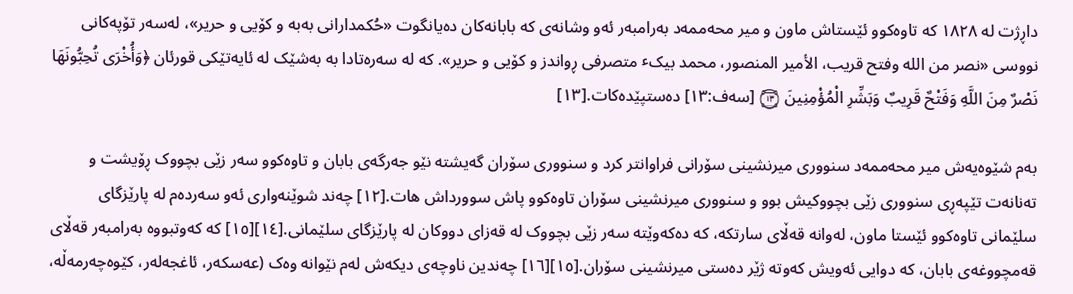داڕژت لە ١٨٢٨ کە تاوەکوو ئێستاش ماون و میر محەممەد بەرامبەر ئەو وشانەی کە بابانەکان دەیانگوت «حُکمدارانی بەبە و کۆیی و حریر»، لەسەر تۆپەکانی نووسی «نصر من الله وفتح قریب، الأمیر المنصور، محمد بیکٴ متصرفی ڕواندز و کۆیی و حریر». کە لە سەرەتادا بە بەشێک لە ئایەتێکی قورئان ﴿وَأُخْرَى تُحِبُّونَهَا نَصْرٌ مِنَ اللَّهِ وَفَتْحٌ قَرِيبٌ وَبَشِّرِ الْمُؤْمِنِينَ ۝١٣ [سەف:١٣] دەستپێدەکات.[١٣]

بەم شێوەیەش میر محەممەد سنووری میرنشینی سۆرانی فراوانتر کرد و سنووری سۆران گەیشتە نێو جەرگەی بابان و تاوەکوو سەر زێی بچووک ڕۆیشت و تەنانەت تێپەڕی سنووری زێی بچووکیش بوو و سنووری میرنشینی سۆران تاوەکوو پاش سوورداش ھات.[١٢] چەند شوێنەواری ئەو سەردەم لە پارێزگای سلێمانی تاوەکوو ئێستا ماون، لەوانە قەڵای سارتکە، کە دەکەوێتە سەر زێی بچووک لە قەزای دووکان لە پارێزگای سلێمانی.[١٤][١٥] کە کەوتبووە بەرامبەر قەڵای قەمچووغەی بابان، کە دوایی ئەویش کەوتە ژێر دەستی میرنشینی سۆران.[١٥][١٦] چەندین ناوچەی دیکەش لەم نێوانە وەک (عەسکەر، ئاغجەلەر، کێوەچەرمەڵە،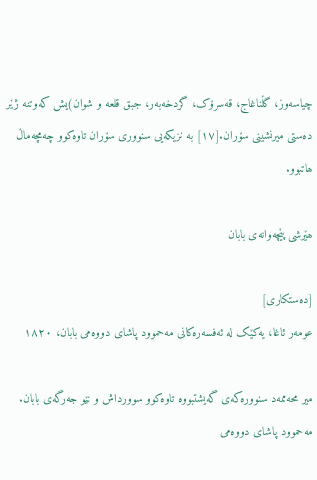چیاسەوز، گڵناغاج، قەسرۆک، گردخەبەر، جبق قلعە و شوان)یش کەوتنە ژێر دەستی میرنشینی سۆران.[١٧] بە نزیکەیی سنووری سۆران تاوەکوو چەمچەماڵ ھاتبوو.

ھێرشی پێچەوانەی بابان

[دەستکاری]
عومەر ئاغا، یەکێک لە ئەفسەرەکانی مەحموود پاشای دووەمی بابان، ١٨٢٠

میر محەممەد سنوورەکەی گەیشتبووە تاوەکوو سوورداش و نێو جەرگەی بابان. مەحموود پاشای دووەمی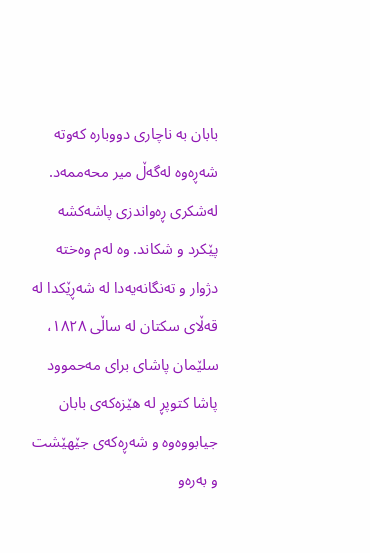بابان بە ناچاری دووبارە کەوتە شەڕەوە لەگەڵ میر محەممەد. لەشکری ڕەواندزی پاشەکشە پێکرد و شکاند. وە لەم وەختە دژوار و تەنگانەیەدا لە شەڕێکدا لە قەڵای سکتان لە ساڵی ١٨٢٨، سلێمان پاشای برای مەحموود پاشا کتوپڕ لە ھێزەکەی بابان جیابووەوە و شەڕەکەی جێھێشت و بەرەو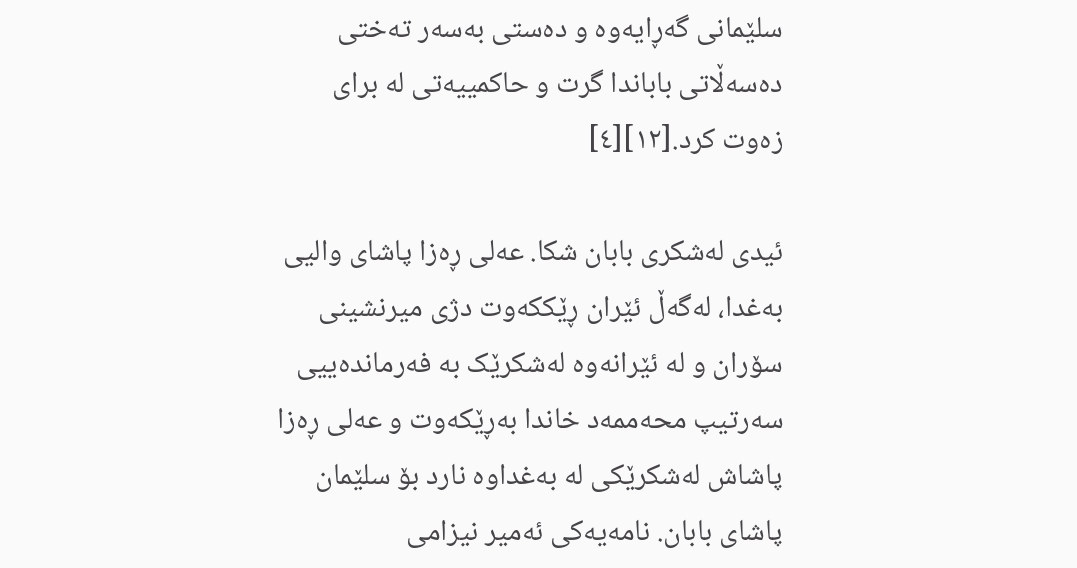سلێمانی گەڕایەوە و دەستی بەسەر تەختی دەسەڵاتی باباندا گرت و حاکمییەتی لە برای زەوت کرد.[١٢][٤]

ئیدی لەشکری بابان شکا. عەلی ڕەزا پاشای والیی بەغدا، لەگەڵ ئێران ڕێککەوت دژی میرنشینی سۆران و لە ئێرانەوە لەشکرێک بە فەرماندەییی سەرتیپ محەممەد خاندا بەڕێکەوت و عەلی ڕەزا پاشاش لەشکرێکی لە بەغداوە نارد بۆ سلێمان پاشای بابان. نامەیەکی ئەمیر نیزامی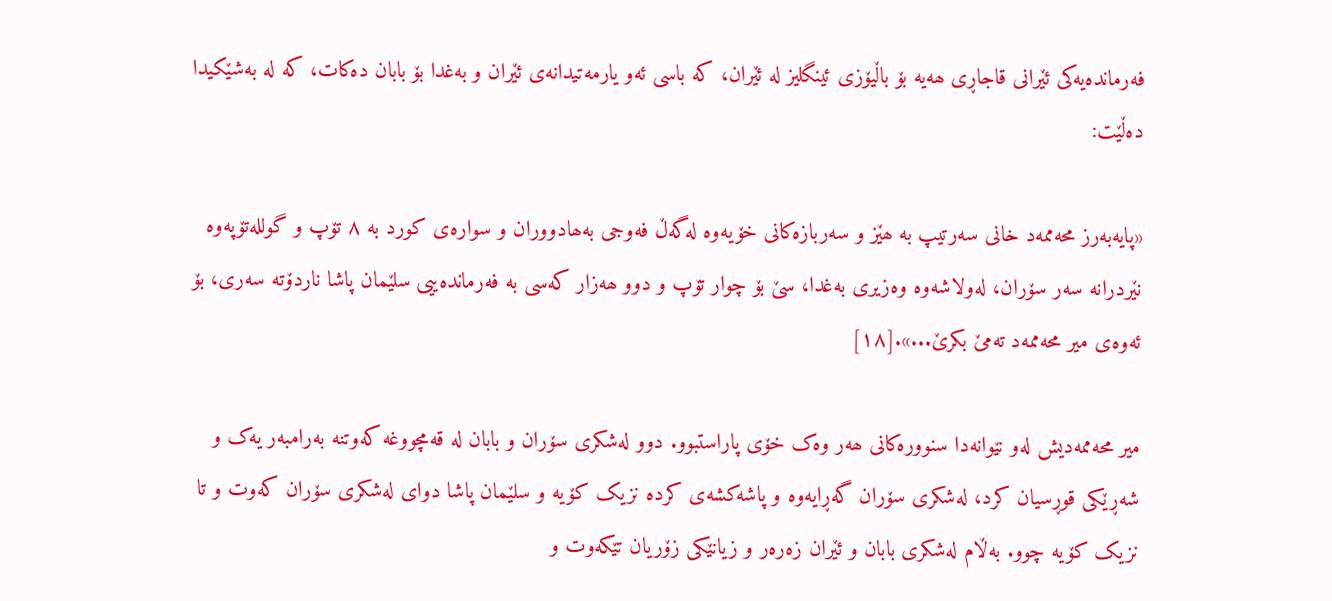فەرماندەیەکی ئێرانی قاجاڕی ھەیە بۆ باڵیۆزی ئینگلیز لە ئێران، کە باسی ئەو یارمەتیدانەی ئێران و بەغدا بۆ بابان دەکات، کە لە بەشێکیدا دەڵێت:

«پایەبەرز محەممەد خانی سەرتیپ بە ھێز و سەربازەکانی خۆیەوە لەگەڵ فەوجی بەھادووران و سوارەی کورد بە ٨ تۆپ و گوللەتۆپەوە نێردرانە سەر سۆران، لەولاشەوە وەزیری بەغدا، سێ بۆ چوار تۆپ و دوو ھەزار کەسی بە فەرماندەییی سلێمان پاشا ناردۆتە سەری، بۆ ئەوەی میر محەممەد تەمێ بکرێ...».[١٨]

میر محەممەدیش لەو نێوانەدا سنوورەکانی ھەر وەک خۆی پاراستبوو. دوو لەشکری سۆران و بابان لە قەمچووغە کەوتنە بەرامبەر یەک و شەڕێکی قوڕسیان کرد، لەشکری سۆران گەڕایەوە و پاشەکشەی کردە نزیک کۆیە و سلێمان پاشا دوای لەشکری سۆران کەوت و تا نزیک کۆیە چوو. بەڵام لەشکری بابان و ئێران زەرەر و زیانێکی زۆریان تێکەوت و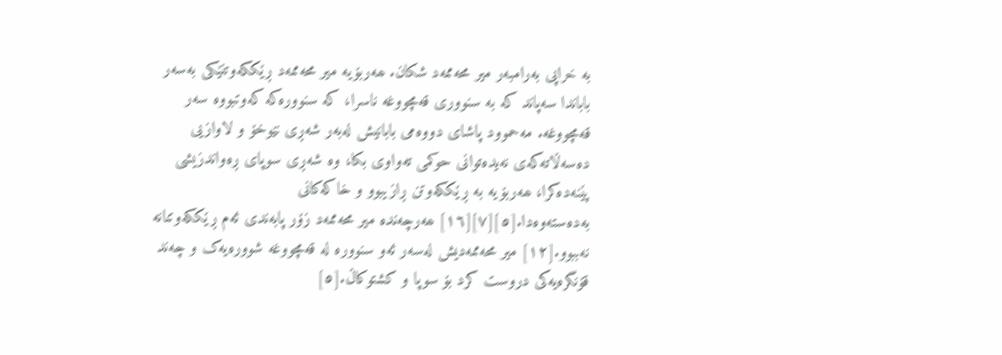بە خراپی بەرامبەر میر محەممەد شکان. ھەربۆیە میر محەممەد ڕێککەوتنێکی بەسەر باباندا سەپاند کە بە سنووری قەمچووغە ناسرا، کە سنوورەکە کەوتبووە سەر قەمچووغە. مەحموود پاشای دووەمی بابانیش لەبەر شەڕی نێوخۆ و لاوازیی دەسەڵاتەکەی نەیدەتوانی حوکمی تەواوی بکا، وە شەڕی سوپای ڕەواندزیشی پێنەدەکرا، ھەربۆیە بە ڕێککەوتن ڕازیبوو و خاکەکانی بەدەستەوەدا.[٥][٧][١٦] ھەرچەندە میر محەممەد زۆر پابەندی ئەم ڕێککەوتنانە نەببوو.[١٢] میر محەممەدیش لەسەر ئەو سنوورە لە قەمچووغە شوورەیەک و چەند قۆنگرەیەکی دروست کرد بۆ سوپا و کشتوکاڵ.[٥]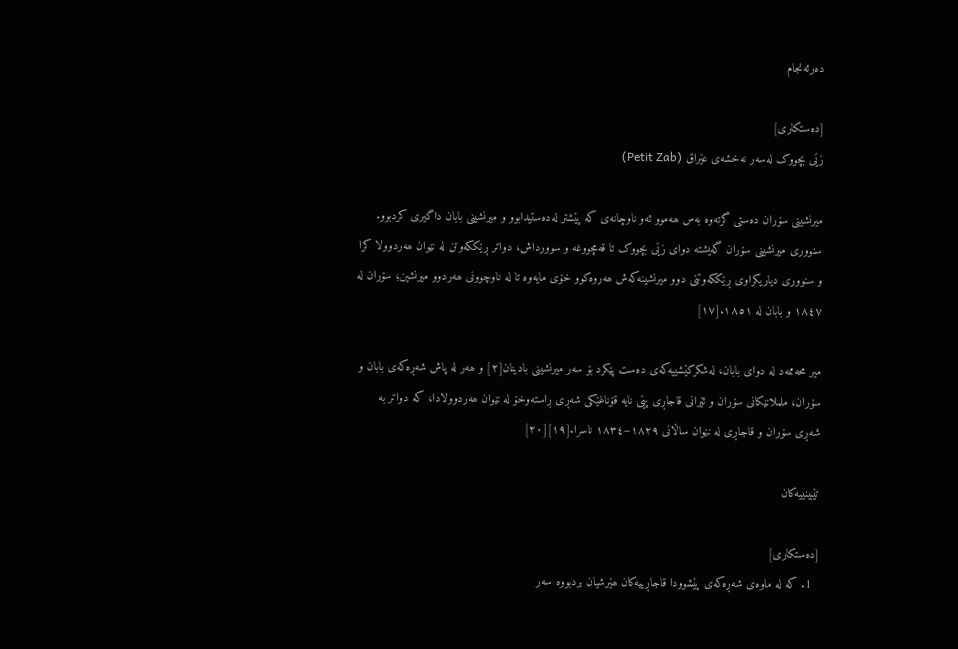دەرئەنجام

[دەستکاری]
زێی بچووک لەسەر نەخشەی عێراق (Petit Zab)

میرنشینی سۆران دەستی گرتەوە بەس ھەموو ئەو ناوچانەی کە پێشتر لەدەستیدابوو و میرنشینی بابان داگیری کردبوو. سنووری میرنشینی سۆران گەیشتە دوای زێی بچووک تا قەمچووغە و سوورداش، دواتر ڕێککەوتن لە نێوان ھەردوولا کرا و سنووری دیاریکراوی ڕێککەوتنی دوو میرنشینەکەش ھەروەکوو خۆی مایەوە تا لە ناوچوونی ھەردوو میرنشین؛ سۆران لە ١٨٤٧ و بابان لە ١٨٥١.[١٧]

میر محەممەد لە دوای بابان، لەشکرکێشییەکەی دەست پێکرد بۆ سەر میرنشینی بادینان[٢] و ھەر لە پاش شەڕەکەی بابان و سۆران، ململانێکانی سۆران و ئێرانی قاجاڕی پێی نایە قۆناغێکی شەڕی ڕاستەوخۆ لە نێوان ھەردوولادا، کە دواتر بە شەڕی سۆران و قاجاڕی لە نێوان ساڵانی ١٨٢٩–١٨٣٤ ناسرا.[١٩][٢٠]

تێبینییەکان

[دەستکاری]
  1. کە لە ماوەی شەڕەکەی پێشوودا قاجاڕییەکان ھێرشیان بردبووە سەر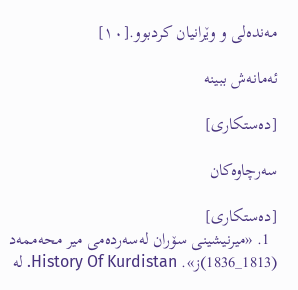مەندەلی و وێرانیان کردبوو.[١٠]

ئەمانەش ببینە

[دەستکاری]

سەرچاوەکان

[دەستکاری]
  1. «میرنیشینی سۆران لەسەردەمی میر محەممەد (1813_1836)ز». History Of Kurdistan. لە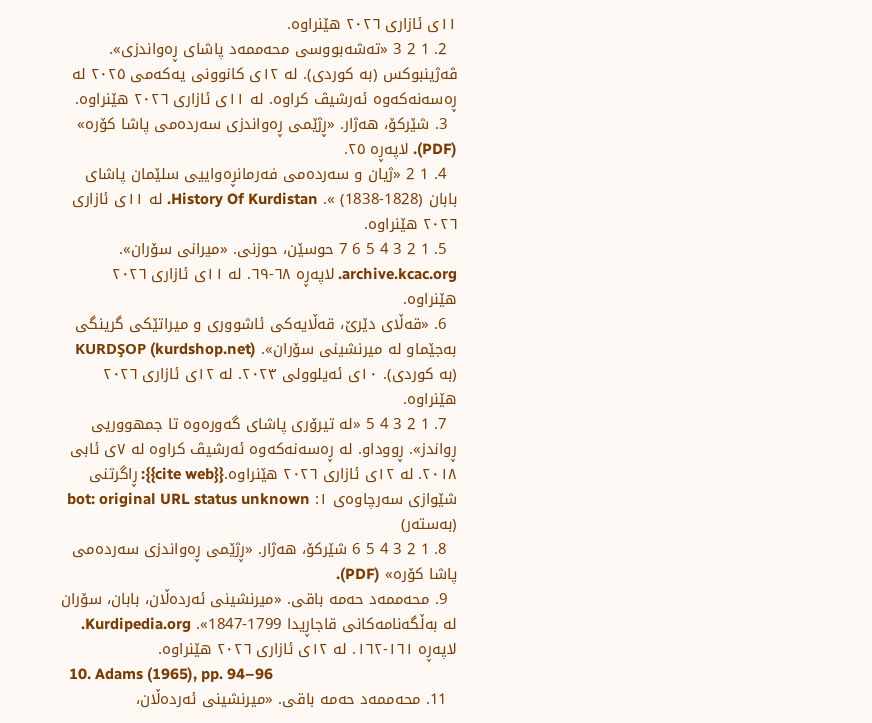١١ی ئازاری ٢٠٢٦ ھێنراوە.
  2. 1 2 3 «تەشەبووسی محەممەد پاشای ڕەواندزی». ڤەژینبوکس (بە کوردی). لە ١٢ی کانوونی یەکەمی ٢٠٢٥ لە ڕەسەنەکەوە ئەرشیڤ کراوە. لە ١١ی ئازاری ٢٠٢٦ ھێنراوە.
  3. شێرکۆ، ھەژار. «ڕژێمی ڕەواندزی سەردەمی پاشا کۆرە» (PDF). لاپەڕە ٢٥.
  4. 1 2 «ژیان و سەردەمی فەرمانڕەواییی سلێمان پاشای بابان (1828-1838) ». History Of Kurdistan. لە ١١ی ئازاری ٢٠٢٦ ھێنراوە.
  5. 1 2 3 4 5 6 7 حوسێن، حوزنی. «میرانی سۆران». archive.kcac.org. لاپەڕە ٦٨-٦٩. لە ١١ی ئازاری ٢٠٢٦ ھێنراوە.
  6. «قەڵای دێرێ، قەڵایەکی ئاشووری و میراتێکی گرینگی بەجێماو لە میرنشینی سۆران». KURDŞOP (kurdshop.net) (بە کوردی). ١٠ی ئەیلوولی ٢٠٢٣. لە ١٢ی ئازاری ٢٠٢٦ ھێنراوە.
  7. 1 2 3 4 5 «لە تیرۆری پاشای گەورەوە تا جمھووریی ڕواندز». ڕووداو. لە ڕەسەنەکەوە ئەرشیڤ کراوە لە ٧ی ئابی ٢٠١٨. لە ١٢ی ئازاری ٢٠٢٦ ھێنراوە.{{cite web}}: ڕاگرتنی شێوازی سەرچاوەی ١: bot: original URL status unknown (بەستەر)
  8. 1 2 3 4 5 6 شێرکۆ، ھەژار. «ڕژێمی ڕەواندزی سەردەمی پاشا کۆرە» (PDF).
  9. محەممەد حەمە باقی. «میرنشینی ئەردەڵان، بابان، سۆران لە بەڵگەنامەکانی قاجاڕیدا 1799-1847». Kurdipedia.org. لاپەڕە ١٦١-١٦٢. لە ١٢ی ئازاری ٢٠٢٦ ھێنراوە.
  10. Adams (1965), pp. 94–96
  11. محەممەد حەمە باقی. «میرنشینی ئەردەڵان،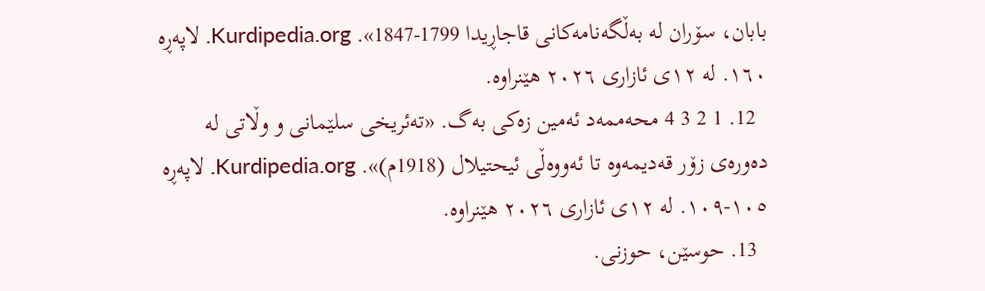بابان، سۆران لە بەڵگەنامەکانی قاجاڕیدا 1799-1847». Kurdipedia.org. لاپەڕە ١٦٠. لە ١٢ی ئازاری ٢٠٢٦ ھێنراوە.
  12. 1 2 3 4 محەممەد ئەمین زەکی بەگ. «تەئریخی سلێمانی و وڵاتی لە دەورەی زۆر قەدیمەوە تا ئەووەڵی ئیحتیلال (1918م)». Kurdipedia.org. لاپەڕە ١٠٥-١٠٩. لە ١٢ی ئازاری ٢٠٢٦ ھێنراوە.
  13. حوسێن، حوزنی.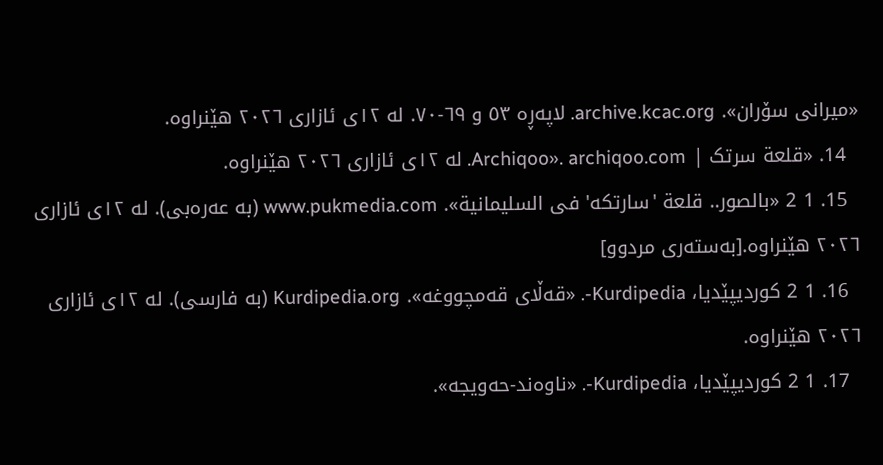«میرانی سۆران». archive.kcac.org. لاپەڕە ٥٣ و ٦٩-٧٠. لە ١٢ی ئازاری ٢٠٢٦ ھێنراوە.
  14. «قلعة سرتک | Archiqoo». archiqoo.com. لە ١٢ی ئازاری ٢٠٢٦ ھێنراوە.
  15. 1 2 «بالصور.. قلعة 'سارتکە' فی السلیمانیة‌». www.pukmedia.com (بە عەرەبی). لە ١٢ی ئازاری ٢٠٢٦ ھێنراوە.[بەستەری مردوو]
  16. 1 2 کوردیپێدیا، Kurdipedia-. «قەڵای قەمچووغە». Kurdipedia.org (بە فارسی). لە ١٢ی ئازاری ٢٠٢٦ ھێنراوە.
  17. 1 2 کوردیپێدیا، Kurdipedia-. «ناوەند-حەویجە».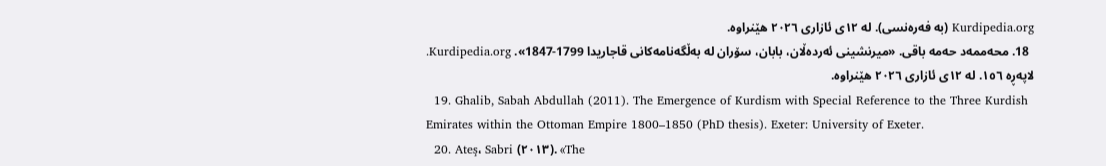Kurdipedia.org (بە فەرەنسی). لە ١٢ی ئازاری ٢٠٢٦ ھێنراوە.
  18. محەممەد حەمە باقی. «میرنشینی ئەردەڵان، بابان، سۆران لە بەڵگەنامەکانی قاجاریدا 1799-1847». Kurdipedia.org. لاپەڕە ١٥٦. لە ١٢ی ئازاری ٢٠٢٦ ھێنراوە.
  19. Ghalib, Sabah Abdullah (2011). The Emergence of Kurdism with Special Reference to the Three Kurdish Emirates within the Ottoman Empire 1800–1850 (PhD thesis). Exeter: University of Exeter.
  20. Ateş، Sabri (٢٠١٣). «The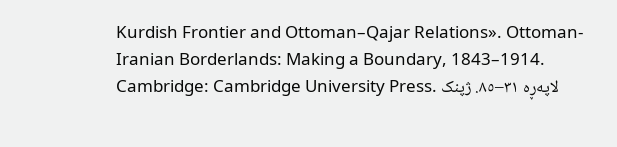Kurdish Frontier and Ottoman–Qajar Relations». Ottoman-Iranian Borderlands: Making a Boundary, 1843–1914. Cambridge: Cambridge University Press. لاپەڕە ٣١–٨٥. ژپنک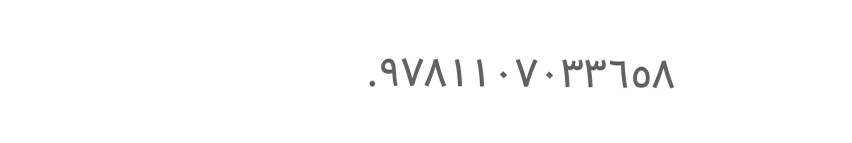٩٧٨١١٠٧٠٣٣٦٥٨.